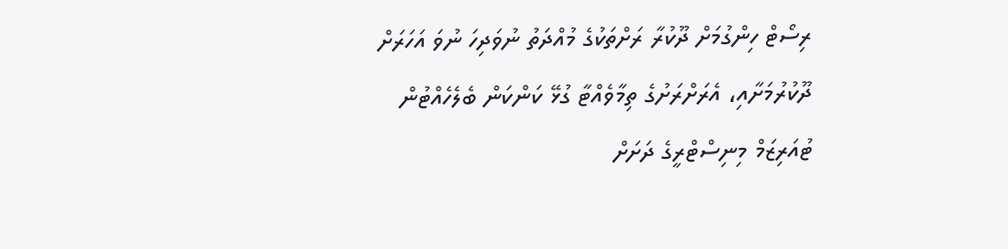ރިސޯޓް ހިންގުމަށް ދޫކުރާ ރަށްތަކުގެ މުއްދަތު ނުވަދިހަ ނުވަ އަހަރަށް ދޫކުރުމަށާއި، އެރަށްރަށުގެ ތިމާވެއްޓާ ގުޅޭ ކަންކަން ބެލެހެއްޓުން ޓުއަރިޒަމް މިނިސްޓްރީގެ ދަށަށް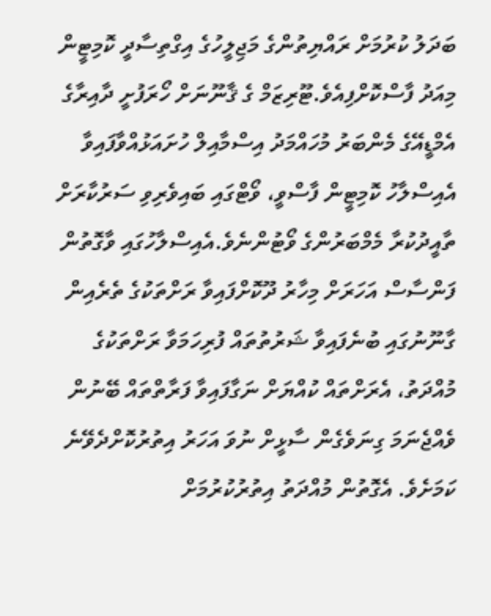ބަދަލު ކުރުމަށް ރައްޔިތުންގެ މަޖިލީހުގެ އިގްތިސާދީ ކޮމިޓީން މިއަދު ފާސްކޮށްފިއެވެ.ޓޫރިޒަމް ގެ ޤާނޫނަށް ހޯރަފުށީ ދާއިރާގެ އެމްޑީއޭގެ މެންބަރު މުހައްމަދު އިސްމާއިލް ހުށައަޅުއްވާފައިވާ އެއިސްލާހު ކޮމިޓީން ފާސްވީ، ވޯޓްގައި ބައިވެރިވި ސަރުކާރަށް ތާއީދުކުރާ މެމްބަރުންގެ ވޯޓުންނެވެ.އެއިސްލާހުގައި ވާގޮތުން ފަންސާސް އަހަރަށް މިހާރު ދޫކޮށްފައިވާ ރަށްތަކުގެ ތެރެއިން ގާނޫނުގައި ބުނެފައިވާ ޝަރުތުތައް ފުރިހަމަވާ ރަށްތަކުގެ މުއްދަތު، އެރަށްތައް ކުއްޔަށް ނަގާފައިވާ ފަރާތްތައް ބޭނުން ވެއްޖެނަމަ ގިނަވެގެން ސާޅީށް ނުވަ އަހަރު އިތުރުކޮށްދެވޭނެ ކަމަށެވެ. އެގޮތުން މުއްދަތު އިތުރުކުރުމަށް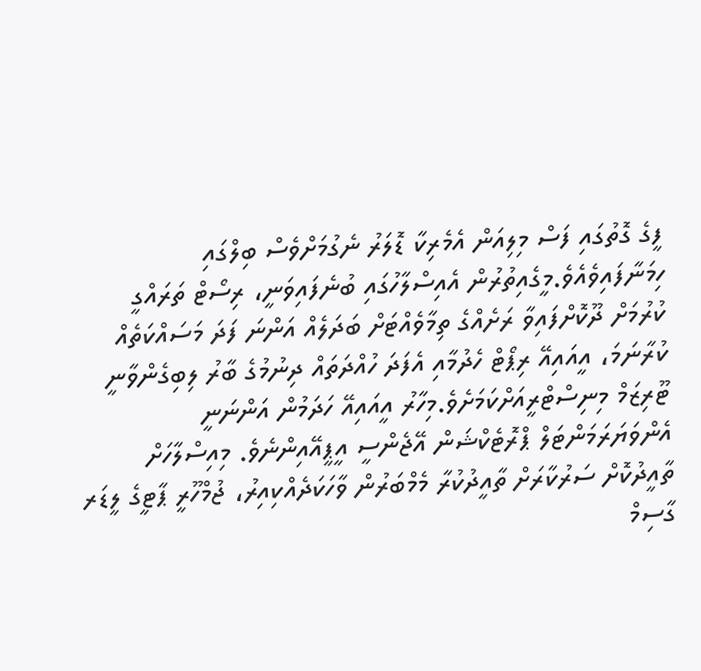ފީގެ ގޮތުގައި ފަސް މިލިއަން އެމެރިކާ ޑޮލަރު ނެގުމަށްވެސް ބިލްގައި ހިމަނާފައިވެއެވެ.މީގެއިތުރުން އެއިސްލާހުގައި ބުނެފައިވަނީ، ރިސޯޓް ތަރައްގީ ކުރުމަށް ދޫކޮށްފައިވާ ރަށެއްގެ ތިމާވެއްޓަށް ބަދަލެއް އަންނަ ފަދަ މަސައްކަތެއް ކުރާނަމަ، އީއައިއޭ ރިޕޯޓް ހެދުމާއި އެފަދަ ހުއްދަތައް ދިނުމުގެ ބާރު ލިބިގެންވާނީ ޓޫރިޒަމް މިނިސްޓްރީއަށްކަމަށެވެ.މިހާރު އީއައިއޭ ހަދަމުން އަންނަނީ އެންވަޔަރަމަންޓަލް ޕްރޮޓެކްޝަން އޭޖެންސީ އީޕީއޭއިންނެވެ. މިއިސްލާހަށް ތާއީދުކޮށް ސަރުކާރަށް ތާއީދުކުރާ މެމްބަރުން ވާހަކަދެއްކިއިރު، ޖުމްހޫރީ ޕާޓީގެ ލީޑަރ ގާސިމް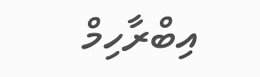އިބްރާހިމް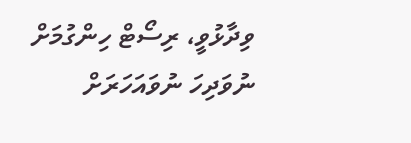ވިދާޅުވީ، ރިސޯޓް ހިންގުމަށް ނުވަދިހަ ނުވައަހަރަށް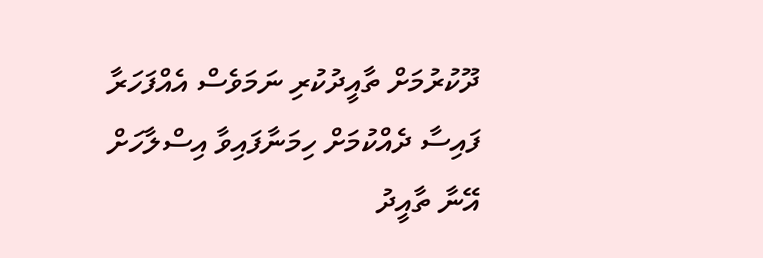ދޫކުރުމަށް ތާއީދުކުރި ނަމަވެސް އެއްފަހަރާ ފައިސާ ދެއްކުމަށް ހިމަނާފައިވާ އިސްލާހަށް އޭނާ ތާއީދު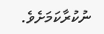ނުކުރާކަމަށެވެ.